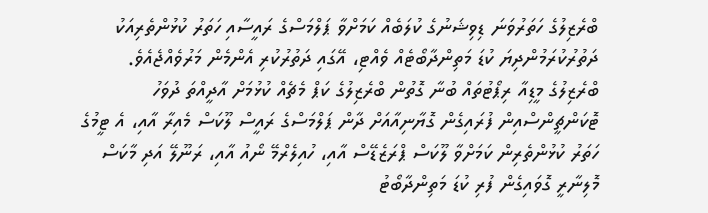ބްރެޒިލުގެ ހަތަރުވަނަ ޑިވިޝަނުގެ ކުލަބެއް ކަމަށްވާ ޕަލްމަސްގެ ރައީސާއި ހަތަރު ކުޅުންތެރިއަކު ދަތުރުކުރަމުންދިޔަ ކުޑަ މަތިންދާބޯޓެއް ވެއްޓި، އޭގައި ދަތުރުކުރި އެންމެން މަރުވެއްޖެއެވެ.
ބްރެޒިލުގެ މީޑިއާ ރިޕޯޓުތައް ބުނާ ގޮތުން ބްރެޒިލުގެ ކަޕް މެޗެއް ކުޅުމަށް އާދީއްތަ ދުވަހު ޓޮކަންޗީންސްއިން ފުރައިގެން ގޮޔާނިއާއަށް ދާން ޕަލްމަސްގެ ރައީސް ލޫކަސް މެއިރާ އާއި، އެ ޓީމުގެ ހަތަރު ކުޅުންތެރިން ކަމަށްވާ ލޫކަސް ޕްރަޒެޑޭސް އާއި، ހުއިލެރްމޭ ނޯއު އާއި، ރަނޫލޭ އަދި މާކަސް މޮލިނާރީ ގޮވައިގެން ފުރި ކުޑަ މަތިންދާބޯޓު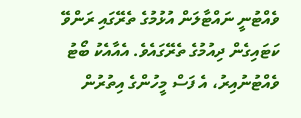ވެއްޓުނީ ނައްޓާލަން އުޅުމުގެ ތެރޭގައި ރަންވޭ ކަޓައިގެން ދިއުމުގެ ތެރޭގައެވެ. އެއާއެކު ބޯޓު ވެއްޓުނުއިރު، އެ ފަސް މީހުންގެ އިތުރުން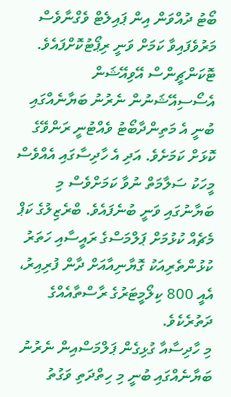ބޯޓު ދުއްވަން އިން ޕައިލެޓް ވެގްނާވެސް މަރުވެފައިވާ ކަމަށް ވަނީ ރިޕޯޓުކޮށްފައެވެ.
ޓޮކަންޗީންސް އޭވިއޭޝަން އެސޯސިއޭޝަނުން ނެރުނު ބަޔާނެއްގައި ބުނީ އެ މަތިންދާބޯޓު ވެއްޓުނީ ރަންވޭގެ ކޮޅަށް ކަމަށެވެ. އަދި އެ ހާދިސާގައި އެއްވެސް މީހަކު ސަލާމަތް ނުވާ ކަމަށްވެސް މި ބަޔާނުގައި ވަނީ ބުނެފައެވެ. ބްރެޒިލުގެ ކަޕް މެޗެއް ކުޅުމަށް ޕަލްމަސްގެ ރައީސާއި ހަތަރު ކުޅުންތެރިއަކު ގޮޔާނިއާއަށް ދާން ފުރިއިރު، އެއީ 800 ކިލޯމީޓަރުގެ ރާސްތާއެއްގެ ދަތުރެކެވެ.
މި ހާދިސާއާ ގުޅިގެން ޕަލްމަސްއިން ނެރުނު ބަޔާނެއްގައި ބުނީ މި ހިތްދަތި ވަގުތު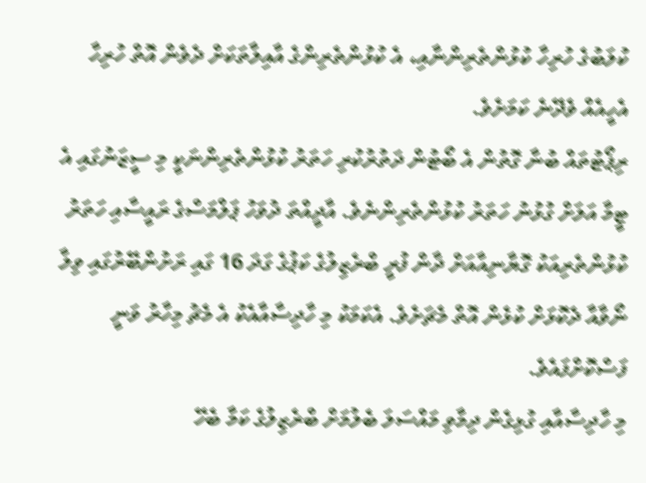ކުލަބުގެ ހުރިހާ ކުޅުންތެރިންނާއި، އެ ކުޅުންތެރިންގެ އާއިލާތަކަށް ދެވެން އޮތް ހުރިހާ އެހީއެއް ވެދޭނެ ކަމަށެވެ.
ރިޕޯޓުތައް ބުނާ ގޮތުން އެ ބޯޓުން ދަތުރުކުރި ހަތަރު ކުޅުންތެރިންނަކީ މި ސީޒަނުގައި އެ ޓީމާ އަލަށް ގުޅުނު ހަތަރު ކުޅުންތެރިންނެވެ. އާދީއްތަ ދުވަހު ޕަލްމަސްގެ ރައީސާއި ހަތަރު ކުޅުންތެރިއަކު ގޮޔާނިއާއަށް ދާން ފުރީ ބްރެޒިލުގެ ކަޕުގެ ގަދަ 16 ގައި ރަށުންބޭރުގައި ވިލާ ނޯވާއާ ދެކޮޅަށް ކުޅެން އޮތް މެޗަށެވެ. އެކަމަކު މި ހާދިސާއާއެކު އެ މެޗު މިހާރު ވަނީ ފަސްކޮށްފައެވެ.
މި ހާދިސާއާއި ގުޅިގެން ދިމާވި މައްސަލަ ބެލުމަށް ބްރެޒިލުގެ ކަމާ ބެހޭ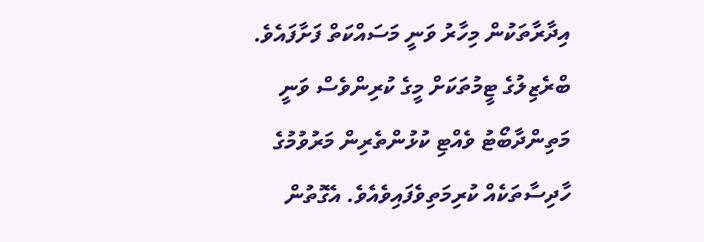އިދާރާތަކުން މިހާރު ވަނީ މަސައްކަތް ފަށާފައެވެ. ބްރެޒިލުގެ ޓީމުތަކަށް މީގެ ކުރިންވެސް ވަނީ މަތިންދާބޯޓު ވެއްޓި ކުޅުންތެރިން މަރުވުމުގެ ހާދިސާތަކެއް ކުރިމަތިވެފައިވެއެވެ. އެގޮތުން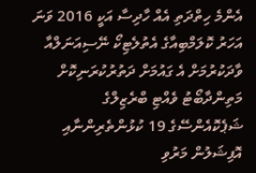އެންމެ ހިތްދަތި އެއް ހާދިސާ އަކީ 2016 ވަނަ އަހަރު ކޮލަމްބިއާގެ އެތުލެޓިކޯ ނޭސިއަނަލްއާ ވާދަކުރުމަށް އެ ގައުމަށް ދަތުރުކުރަނިކޮށް މަތިންދާބޯޓު ވެއްޓި ބްރެޒިލްގެ ޝަޕެކޮއެންސޭގެ 19 ކުޅުންތެރިންނާއި އޮފިޝަލުން މަރުވި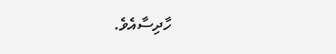ހާދިސާއެވެ.